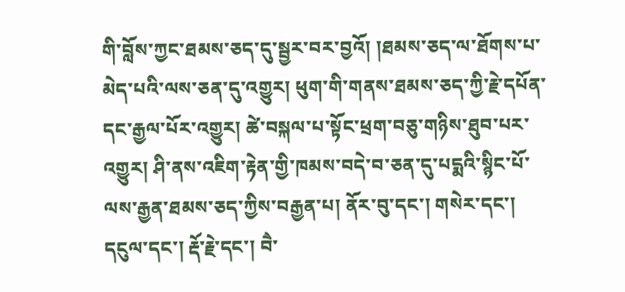གི་བློས་ཀྱང་ཐམས་ཅད་དུ་སྦྱར་བར་བྱའོ། །ཐམས་ཅད་ལ་ཐོགས་པ་མེད་པའི་ལས་ཅན་དུ་འགྱུར། ཕུག་གི་གནས་ཐམས་ཅད་ཀྱི་རྗེ་དཔོན་དང་རྒྱལ་པོར་འགྱུར། ཚེ་བསྐལ་པ་སྟོང་ཕྲག་བཅུ་གཉིས་ཐུབ་པར་འགྱུར། ཤི་ནས་འཇིག་རྟེན་གྱི་ཁམས་བདེ་བ་ཅན་དུ་པདྨའི་སྙིང་པོ་ལས་རྒྱན་ཐམས་ཅད་ཀྱིས་བརྒྱན་པ། ནོར་བུ་དང་། གསེར་དང་། དངུལ་དང་། རྡོ་རྗེ་དང་། བཻ་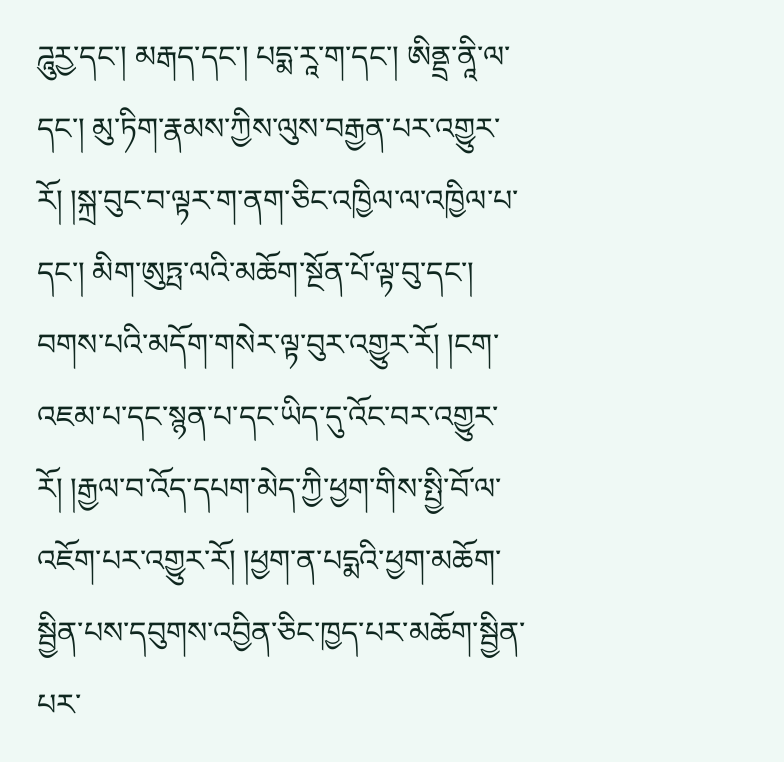ཌཱུརྱ་དང་། མརྒད་དང་། པདྨ་རཱ་ག་དང་། ཨིནྡྲ་ནཱི་ལ་དང་། མུ་ཏིག་རྣམས་ཀྱིས་ལུས་བརྒྱན་པར་འགྱུར་རོ། །སྐྲ་བུང་བ་ལྟར་ག་ནག་ཅིང་འཁྱིལ་ལ་འཁྱིལ་པ་དང་། མིག་ཨུཏྤ་ལའི་མཆོག་སྔོན་པོ་ལྟ་བུ་དང་། བགས་པའི་མདོག་གསེར་ལྟ་བུར་འགྱུར་རོ། །ངག་འཇམ་པ་དང་སྙན་པ་དང་ཡིད་དུ་འོང་བར་འགྱུར་རོ། །རྒྱལ་བ་འོད་དཔག་མེད་ཀྱི་ཕྱག་གིས་སྤྱི་བོ་ལ་འཇོག་པར་འགྱུར་རོ། །ཕྱག་ན་པདྨའི་ཕྱག་མཆོག་སྦྱིན་པས་དབུགས་འབྱིན་ཅིང་ཁྱད་པར་མཆོག་སྦྱིན་པར་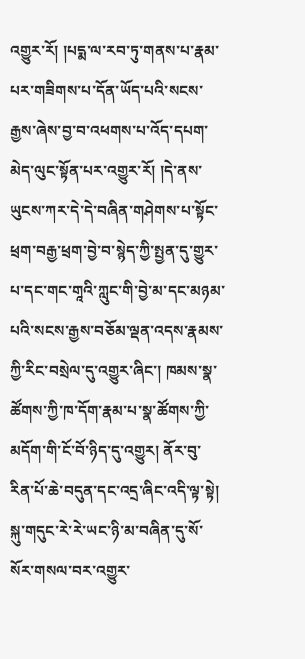འགྱུར་རོ། །པདྨ་ལ་རབ་ཏུ་གནས་པ་རྣམ་པར་གཟིགས་པ་དོན་ཡོད་པའི་སངས་རྒྱས་ཞེས་བྱ་བ་འཕགས་པ་འོད་དཔག་མེད་ལུང་སྟོན་པར་འགྱུར་རོ། །དེ་ནས་ཡུངས་ཀར་དེ་དེ་བཞིན་གཤེགས་པ་སྟོང་ཕྲག་བརྒྱ་ཕྲག་བྱེ་བ་སྙེད་ཀྱི་སྤྱན་དུ་གྱུར་པ་དང་གང་གཱའི་ཀླུང་གི་བྱེ་མ་དང་མཉམ་པའི་སངས་རྒྱས་བཅོམ་ལྡན་འདས་རྣམས་ཀྱི་རིང་བསྲེལ་དུ་འགྱུར་ཞིང་། ཁམས་སྣ་ཚོགས་ཀྱི་ཁ་དོག་རྣམ་པ་སྣ་ཚོགས་ཀྱི་མདོག་གི་ངོ་བོ་ཉིད་དུ་འགྱུར། ནོར་བུ་རིན་པོ་ཆེ་བདུན་དང་འདྲ་ཞིང་འདི་ལྟ་སྟེ། སྐུ་གདུང་རེ་རེ་ཡང་ཉི་མ་བཞིན་དུ་སོ་སོར་གསལ་བར་འགྱུར་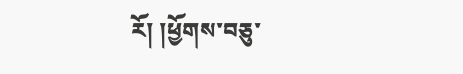རོ། །ཕྱོགས་བཅུ་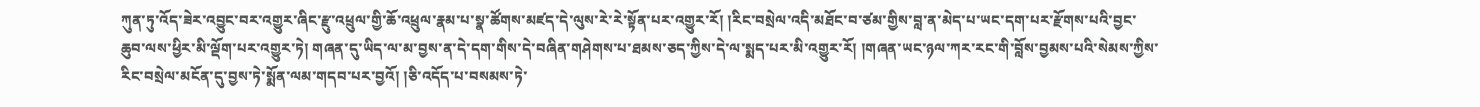ཀུན་ཏུ་འོད་ཟེར་འབྱུང་བར་འགྱུར་ཞིང་རྫུ་འཕྲུལ་གྱི་ཆོ་འཕྲུལ་རྣམ་པ་སྣ་ཚོགས་མཛད་དེ་ལུས་རེ་རེ་སྟོན་པར་འགྱུར་རོ། །རིང་བསྲེལ་འདི་མཐོང་བ་ཙམ་གྱིས་བླ་ན་མེད་པ་ཡང་དག་པར་རྫོགས་པའི་བྱང་ཆུབ་ལས་ཕྱིར་མི་ལྡོག་པར་འགྱུར་ཏེ། གཞན་དུ་ཡིད་ལ་མ་བྱས་ན་དེ་དག་གིས་དེ་བཞིན་གཤེགས་པ་ཐམས་ཅད་ཀྱིས་དེ་ལ་སྨད་པར་མི་འགྱུར་རོ། །གཞན་ཡང་ཉལ་ཀར་རང་གི་བློས་བྱམས་པའི་སེམས་ཀྱིས་རིང་བསྲེལ་མངོན་དུ་བྱས་ཏེ་སྨོན་ལམ་གདབ་པར་བྱའོ། །ཅི་འདོད་པ་བསམས་ཏེ་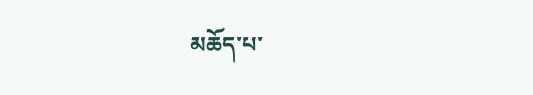མཆོད་པ་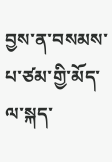བྱས་ན་བསམས་པ་ཙམ་གྱི་མོད་ལ་སྐད་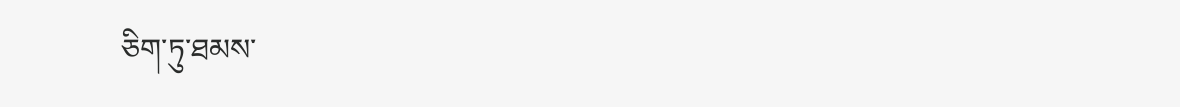ཅིག་ཏུ་ཐམས་